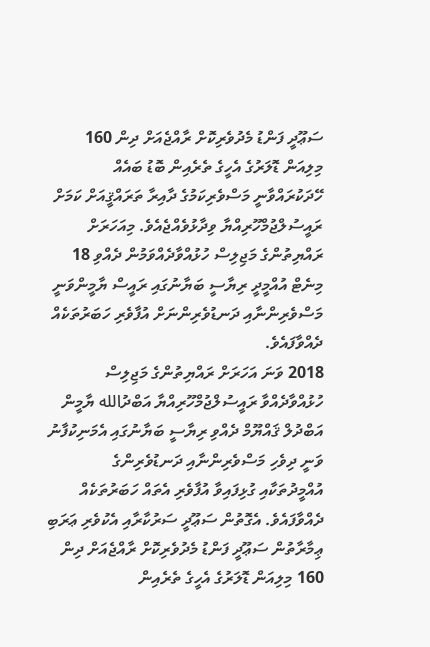ސަޢޫދީ ފަންޑު މެދުވެރިކޮށް ރާއްޖެއަށް ދިން 160 މިލިއަން ޑޮލަރުގެ އެހީގެ ތެރެއިން ބޮޑު ބައެއް ހޭދަކުރައްވާނީ މަސްވެރިކަމުގެ ދާއިރާ ތަރައްޤީއަށް ކަމަށް ރައީސުލްޖުމްހޫރިއްޔާ ވިދާޅުވެއްޖެއެވެ. މިއަހަރަށް ރައްޔިތުންގެ މަޖިލިސް ހުޅުއްވާދެއްވަމުން ދެއްވި 18 މިނެޓް އުއްމީދީ ރިޔާސީ ބަޔާނުގައި ރައީސް ޔާމީންވަނީ މަސްވެރިންނާއި ދަނޑުވެރިންނަށް އުފާވެރި ހަބަރުތަކެއް ދެއްވާފައެވެ.
2018 ވަނަ އަހަރަށް ރައްޔިތުންގެ މަޖިލިސް ހުޅުއްވާދެއްވާ ރައީސުލްޖުމްހޫރިއްޔާ އަބްދުالله ޔާމީން އަބްދުލް ޤައްޔޫމް ދެއްވި ރިޔާސީ ބަޔާނުގައި އެމަނިކުފާނު ވަނީ ދިވެހި މަސްވެރިންނާއި ދަނޑުވެރިންގެ އުއްމީދުތަކާއި ގުޅިފައިވާ އުފާވެރި އެތައް ހަބަރުތަކެއް ދެއްވާފައެވެ. އެގޮތުން ސަޢޫދީ ސަރުކާރާއި އެކުވެރި ޢަރަބި ޢިމާރާތުން ސަޢޫދީ ފަންޑު މެދުވެރިކޮށް ރާއްޖެއަށް ދިން 160 މިލިއަން ޑޮލަރުގެ އެހީގެ ތެރެއިން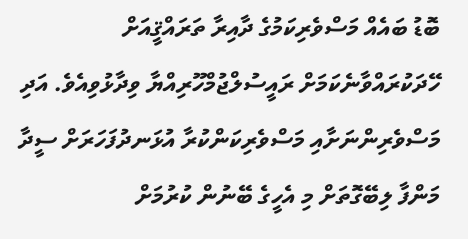ބޮޑު ބައެއް މަސްވެރިކަމުގެ ދާއިރާ ތަރައްޤީއަށް ހޭދަކުރައްވާނެކަމަށް ރައީސުލްޖުމްހޫރިއްޔާ ވިދާޅުވިއެވެ. އަދި މަސްވެރިންނަށާއި މަސްވެރިކަންކުރާ އުޅަނދުފަހަރަށް ސީދާ މަންފާ ލިބޭގޮތަށް މި އެހީގެ ބޭނުން ކުރުމަށް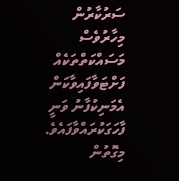ސަރުކާރުން މިހާރުވެސް މަސައްކަތްތަކެއް ފަށްޓަވާފައިވާކަން އެމަނިކުފާނު ވަނީ ފާހަގަކުރައްވާފައެވެ. މިގޮތުން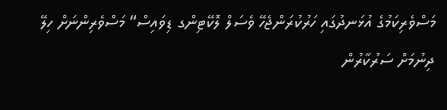މަސްވެރިކަމުގެ އުޅަނދުގައި ހަރުކުރަންޖެހޭ ވެސަލް ލޮކޭޓިންގ ޑިވައިސް“ މަސްވެރިންނަށް ހިލޭ ދިނުމަށް ސަރުކާރުން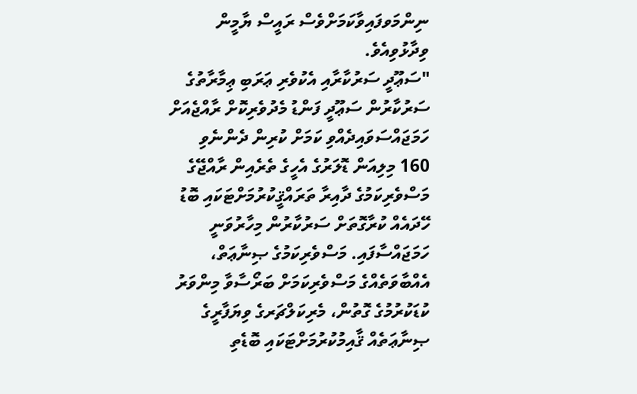ނިންމަވފައިވާކަމަށްވެސް ރައީސް ޔާމީން ވިދާޅުވިއެވެ.
"ސަޢޫދީ ސަރުކާރާއި އެކުވެރި ޢަރަބި ޢިމާރާތުގެ ސަރުކާރުން ސަޢޫދީ ފަންޑު މެދުވެރިކޮށް ރާއްޖެއަށް ހަމަޖައްސަވައިދެއްވި ކަމަށް ކުރިން ދެންނެވި 160 މިލިއަން ޑޮލަރުގެ އެހީގެ ތެރެއިން ރާއްޖޭގެ މަސްވެރިކަމުގެ ދާއިރާ ތަރައްޤީކުރުމަށްޓަކައި ބޮޑު ހޭދައެއް ކުރާގޮތަށް ސަރުކާރުން މިހާރުވަނީ ހަމަޖައްސާފައި. މަސްވެރިކަމުގެ ޞިނާޢަތް، އެއްބާވަތެއްގެ މަސްވެރިކަމަށް ބަރޯސާވާ މިންވަރު ކުޑަކުރުމުގެ ގޮތުން، މެރިކަލްޗަރގެ ވިޔަފާރީގެ ޞިނާޢަތެއް ޤާއިމުކުރުމަށްޓަކައި ބޮޑެތި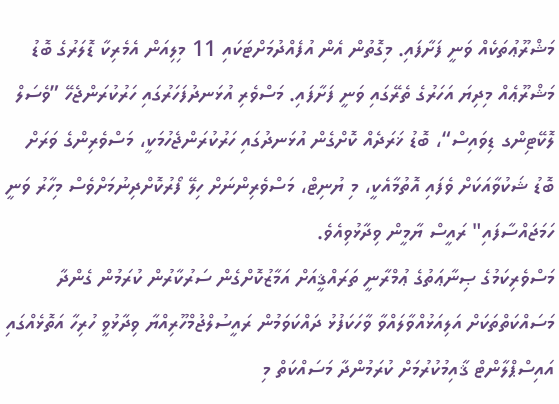މަޝްރޫޢުތަކެއް ވަނީ ފަށާފައި. މިގޮތުން އެން އުފެއްދުމަށްޓަކައި 11 މިލިއަން އެމެރިކާ ޑޮލަރުގެ ބޮޑު މަޝްރޫޢެއް މިދިޔަ އަހަރުގެ ތެރޭގައި ވަނީ ފަށާފައި. މަސްވެރި އުޅަނދުފަހަރުގައި ހަރުކުރަންޖެހޭ ”ވެސަލް ލޮކޭޓިންގ ޑިވައިސް“، ބޮޑު ޚަރަދެއް ކޮށްގެން އުޅަނދުގައި ހަރުކުރަންޖެހުމަކީ، މަސްވެރިންގެ ވަރަށް ބޮޑު ޝަކުވާއަކަށް ވެފައި އޮތުމާއެކީ، މި ޔުނިޓް، މަސްވެރިންނަށް ހިލޭ ފޯރުކޮށްދިނުމަށްވެސް މިހާރު ވަނީ ހަމަޖައްސާފައި" ރައީސް ޔާމީން ވިދާޅުވިއެވެ.
މަސްވެރިކަމުގެ ޞިނާޢަތުގެ ޢުމްރާނީ ތަރައްޤީއަށް އަމާޒުކޮށްގެން ސަރުކާރުން ކުރަމުން ގެންދާ މަސައްކަތްތަކަށް އަލިއަޅުއްވާލައްވާ ވާހަކަފުޅު ދައްކަވަމުން ރައީސުލްޖުމްހޫރިއްޔާ ވިދާޅުވީ ހުރިހާ އަތޮޅެއްގައި އައިސްޕްލާންޓް ޤާއިމުކުރުމަށް ކުރަމުންދާ މަސައްކަތް މި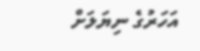އަހަރުގެ ނިޔަލަށް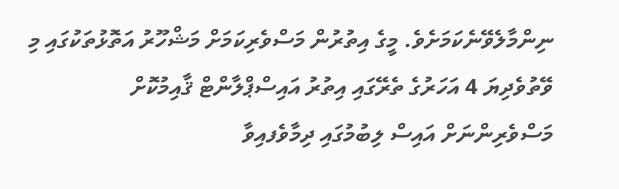ނިންމާލެވޭނެކަމަށެވެ. މީގެ އިތުރުން މަސްވެރިކަމަށް މަޝްހޫރު އަތޮޅުތަކުގައި މި ވޭތުވެދިޔަ 4 އަހަރުގެ ތެރޭގައި އިތުރު އައިސްޕްލާންޓް ޤާއިމުކޮށް މަސްވެރިންނަށް އައިސް ލިބުމުގައި ދިމާވެފއިވާ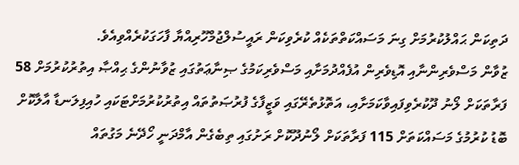ދަތިކަން ޙައްލުކުރުމަށް ގިނަ މަސައްކަތްތަކެއް ކުރެވިކަން ރައީސުލްޖުމްހޫރިއްޔާ ފާހަގަކުރެއްވިއެވެ.
ޒުވާން މަސްވެރިންނާއި އޮޑިވެރިން އުފެއްދުމަށާއި މަސްވެރިކަމުގެ ޞިނާޢަތުގައި ޒުވާނުންގެ ޙިއްޞާ އިތުރުކުރުމަށް 58 ފަރާތަކަށް ލޯނު ދޫކުރެވިފައިވާކަމަށާއި، އަތޮޅުތެރޭގައި ވަޒީފާގެ ފުރުޞަތުތައް އިތުރުކުރުމަށްޓަކައި ހުއިފިލަނޑާ އާލާކޮށް ބޮޑު ކުރުމުގެ މަސައްކަތަށް 115 ފަރާތަކަށް ލޯނުދޫކޮށް ރަށުގައި ތިބެގެން އާމްދަނީ ހޯދޭނެ މަގުތައް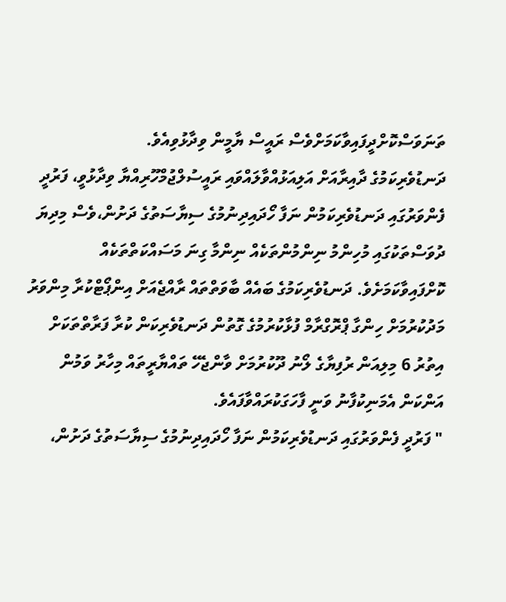ތަނަވަސްކޮށްދީފައިވާކަމަށްވެސް ރައީސް ޔާމީން ވިދާޅުވިއެވެ.
ދަނޑުވެރިކަމުގެ ދާއިރާއަށް އަލިއަޅުއްވާލައްވައި ރައީސުލްޖުމްހޫރިއްޔާ ވިދާޅުވީ، ފަރުދީ ފެންވަރުގައި ދަނޑުވެރިކަމުން ނަފާ ހޯދައިދިނުމުގެ ސިޔާސަތުގެ ދަށުން،ވެސް މިދިޔަ ދުވަސްތަކުގައި މުހިންމު ނިންމުންތަކެއް ނިންމާ ގިނަ މަސައްކަތްތަކެއް ކޮށްފައިވާކަމަށެވެ. ދަނޑުވެރިކަމުގެ ބައެއް ބާވަތްތައް ރާއްޖެއަށް އިންޕޯޓްކުރާ މިންވަރު މަދުކުރުމަށް ހިންގާ ޕްރޮގްރާމް ފުޅާކުރުމުގެ ގޮތުން ދަނޑުވެރިކަން ކުރާ ފަރާތްތަކަށް އިތުރު 6 މިލިއަން ރުފިޔާގެ ލޯނު ދޫކުރުމަށް ވާންޖެހޭ ތައްޔާރީތައް މިހާރު ވަމުން އަންކަން އެމަނިކުފާނު ވަނީ ފާހަގަކުރައްވާފައެވެ.
" ފަރުދީ ފެންވަރުގައި ދަނޑުވެރިކަމުން ނަފާ ހޯދައިދިނުމުގެ ސިޔާސަތުގެ ދަށުން،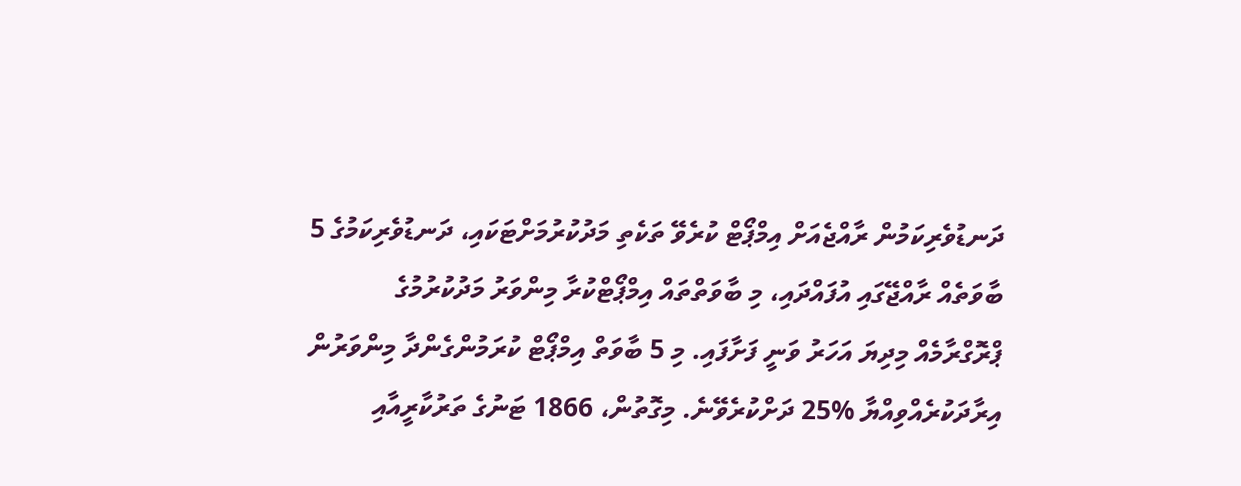ދަނޑުވެރިކަމުން ރާއްޖެއަށް އިމްޕޯޓް ކުރެވޭ ތަކެތި މަދުކުރުމަށްޓަކައި، ދަނޑުވެރިކަމުގެ 5 ބާވަތެއް ރާއްޖޭގައި އުފައްދައި، މި ބާވަތްތައް އިމްޕޯޓްކުރާ މިންވަރު މަދުކުރުމުގެ ޕްރޮގްރާމެއް މިދިޔަ އަހަރު ވަނީ ފަށާފައި. މި 5 ބާވަތް އިމްޕޯޓް ކުރަމުންގެންދާ މިންވަރުން އިރާދަކުރެއްވިއްޔާ %25 ދަށްކުރެވޭނެ. މިގޮތުން، 1866 ޓަނުގެ ތަރުކާރީއާއި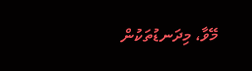މޭވާ، މިދަނޑުތަކުން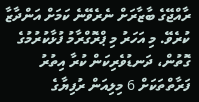ރާއްޖޭގެ ބާޒާރަށް ނެރެވޭނެ ކަމަށް އަންދާޒާ ކުރެވޭ. މި އަހަރު މި ޕްރޮގްރާމު ފުޅާކުރުމުގެ ގޮތުން، ދަނޑުވެރިކަން ކުރާ އިތުރު ފަރާތްތަކަށް 6 މިލިއަން ރުފިޔާގެ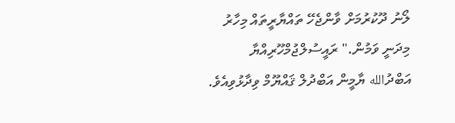ލޯނު ދޫކުރުމަށް ވާންޖެހޭ ތައްޔާރީތައް މިހާރު މިދަނީ ވަމުން." ރައީސުލްޖުމްހޫރިއްޔާ އަބްދުالله ޔާމީން އަބްދުލް ޤައްޔޫމް ވިދާޅުވިއެވެ.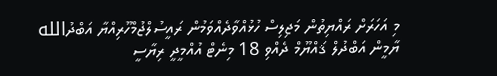މި އަހަރަށް ރައްޔިތުން މަޖިލިސް ހުޅުއްވާދެއްވަމުން ރައީސުލްޖުމްހޫރިއްޔާ އަބްދުالله ޔާމީން އަބްދުލް ޤައްޔޫމް ދެއްވި 18 މިނެޓް އުއްމީދީ ރިޔާސީ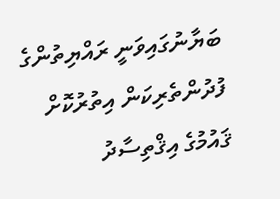ބަޔާނުގައިވަނީ ރައްޔިތުންގެ ފުދުންތެރިކަން އިތުރުކޮށް ޤައުމުގެ އިޤްތިސާދު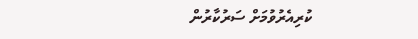ކުރިއެރުވުމަށް ސަރުކާރުން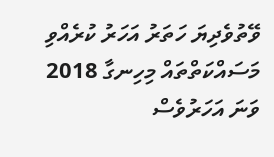ވޭތުވެދިޔަ ހަތަރު އަހަރު ކުރެއްވި މަސައްކަތްތައް މިހިނގާ 2018 ވަނަ އަހަރުވެސް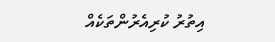އިތުރު ކުރިއެރުންތަކެއް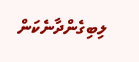ލިބިގެންދާނެކަން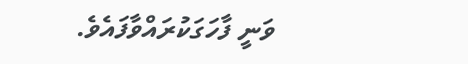ވަނީ ފާހަގަކުރައްވާފައެވެ.